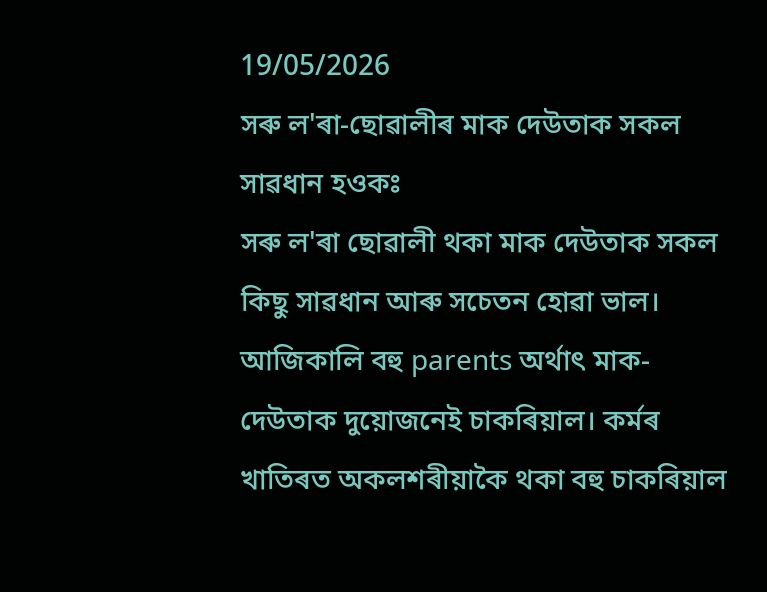19/05/2026
সৰু ল'ৰা-ছোৱালীৰ মাক দেউতাক সকল সাৱধান হওকঃ
সৰু ল'ৰা ছোৱালী থকা মাক দেউতাক সকল কিছু সাৱধান আৰু সচেতন হোৱা ভাল। আজিকালি বহু parents অৰ্থাৎ মাক-দেউতাক দুয়োজনেই চাকৰিয়াল। কৰ্মৰ খাতিৰত অকলশৰীয়াকৈ থকা বহু চাকৰিয়াল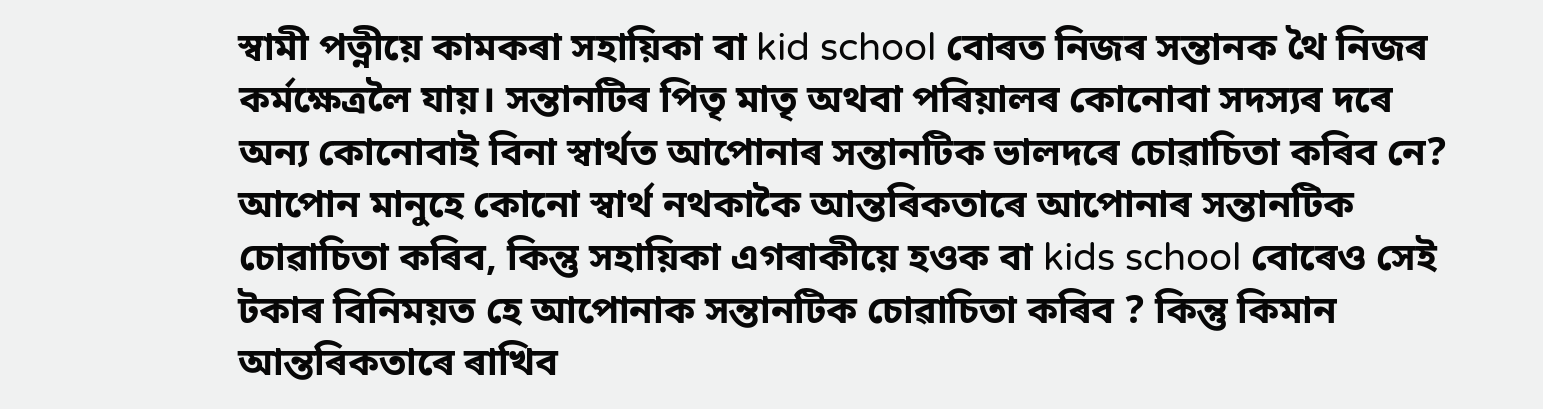স্বামী পত্নীয়ে কামকৰা সহায়িকা বা kid school বোৰত নিজৰ সন্তানক থৈ নিজৰ কৰ্মক্ষেত্ৰলৈ যায়। সন্তানটিৰ পিতৃ মাতৃ অথবা পৰিয়ালৰ কোনোবা সদস্যৰ দৰে অন্য কোনোবাই বিনা স্বাৰ্থত আপোনাৰ সন্তানটিক ভালদৰে চোৱাচিতা কৰিব নে? আপোন মানুহে কোনো স্বাৰ্থ নথকাকৈ আন্তৰিকতাৰে আপোনাৰ সন্তানটিক চোৱাচিতা কৰিব, কিন্তু সহায়িকা এগৰাকীয়ে হওক বা kids school বোৰেও সেই টকাৰ বিনিময়ত হে আপোনাক সন্তানটিক চোৱাচিতা কৰিব ? কিন্তু কিমান আন্তৰিকতাৰে ৰাখিব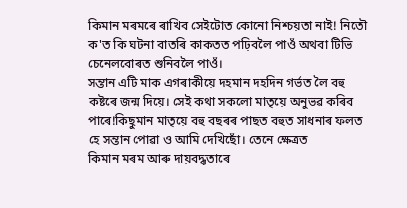কিমান মৰমৰে ৰাখিব সেইটোত কোনো নিশ্চয়তা নাই! নিতৌ ক'ত কি ঘটনা বাতৰি কাকতত পঢ়িবলৈ পাওঁ অথবা টিভি চেনেলবোৰত শুনিবলৈ পাওঁ।
সন্তান এটি মাক এগৰাকীয়ে দহমান দহদিন গৰ্ভত লৈ বহু কষ্টৰে জন্ম দিয়ে। সেই কথা সকলো মাতৃয়ে অনুভৱ কৰিব পাৰে!কিছুমান মাতৃয়ে বহু বছৰৰ পাছত বহুত সাধনাৰ ফলত হে সন্তান পোৱা ও আমি দেখিছোঁ। তেনে ক্ষেত্ৰত
কিমান মৰম আৰু দায়বদ্ধতাৰে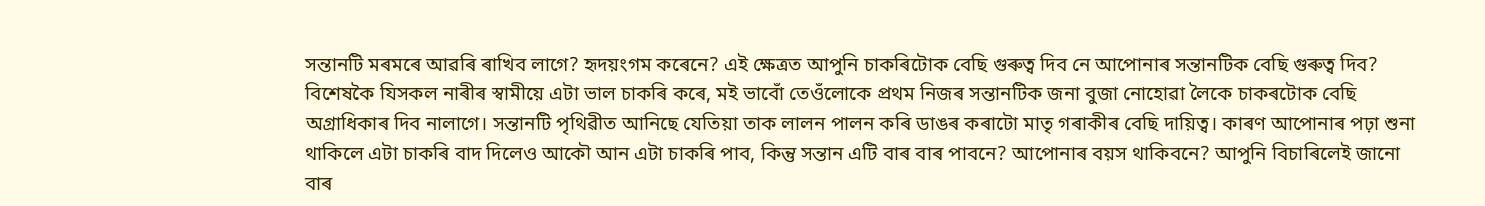সন্তানটি মৰমৰে আৱৰি ৰাখিব লাগে? হৃদয়ংগম কৰেনে? এই ক্ষেত্ৰত আপুনি চাকৰিটোক বেছি গুৰুত্ব দিব নে আপোনাৰ সন্তানটিক বেছি গুৰুত্ব দিব? বিশেষকৈ যিসকল নাৰীৰ স্বামীয়ে এটা ভাল চাকৰি কৰে, মই ভাবোঁ তেওঁলোকে প্ৰথম নিজৰ সন্তানটিক জনা বুজা নোহোৱা লৈকে চাকৰটোক বেছি অগ্ৰাধিকাৰ দিব নালাগে। সন্তানটি পৃথিৱীত আনিছে যেতিয়া তাক লালন পালন কৰি ডাঙৰ কৰাটো মাতৃ গৰাকীৰ বেছি দায়িত্ব। কাৰণ আপোনাৰ পঢ়া শুনা থাকিলে এটা চাকৰি বাদ দিলেও আকৌ আন এটা চাকৰি পাব, কিন্তু সন্তান এটি বাৰ বাৰ পাবনে? আপোনাৰ বয়স থাকিবনে? আপুনি বিচাৰিলেই জানো বাৰ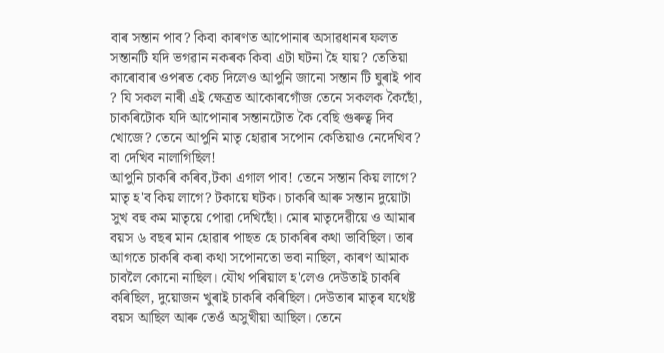বাৰ সন্তান পাব? কিবা কাৰণত আপোনাৰ অসাৱধানৰ ফলত সন্তানটি যদি ভগৱান নকৰক কিবা এটা ঘটনা হৈ যায়? তেতিয়া কাৰোবাৰ ওপৰত কেচ দিলেও আপুনি জানো সন্তান টি ঘুৰাই পাব ? যি সকল নাৰী এই ক্ষেত্ৰত আকোৰগোঁজ তেনে সকলক কৈছোঁ, চাকৰিটোক যদি আপোনাৰ সন্তানটোত কৈ বেছি গুৰুত্ব দিব খোজে? তেনে আপুনি মাতৃ হোৱাৰ সপোন কেতিয়াও নেদেখিব? বা দেখিব নালাগিছিল!
আপুনি চাকৰি কৰিব,টকা এগাল পাব! তেনে সন্তান কিয় লাগে? মাতৃ হ'ব কিয় লাগে? টকায়ে ঘটক। চাকৰি আৰু সন্তান দুয়োটা সুখ বহু কম মাতৃয়ে পোৱা দেখিছোঁ। মোৰ মাতৃদেৱীয়ে ও আমাৰ বয়স ৬ বছৰ মান হোৱাৰ পাছত হে চাকৰিৰ কথা ভাবিছিল। তাৰ আগতে চাকৰি কৰা কথা সপোনতো ভবা নাছিল, কাৰণ আমাক চাবলৈ কোনো নাছিল। যৌথ পৰিয়াল হ'লেও দেউতাই চাকৰি কৰিছিল, দুয়োজন খুৰাই চাকৰি কৰিছিল। দেউতাৰ মাতৃৰ যথেষ্ট বয়স আছিল আৰু তেওঁ অসুখীয়া আছিল। তেনে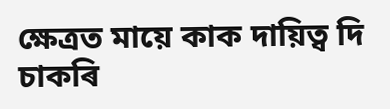ক্ষেত্ৰত মায়ে কাক দায়িত্ব দি চাকৰি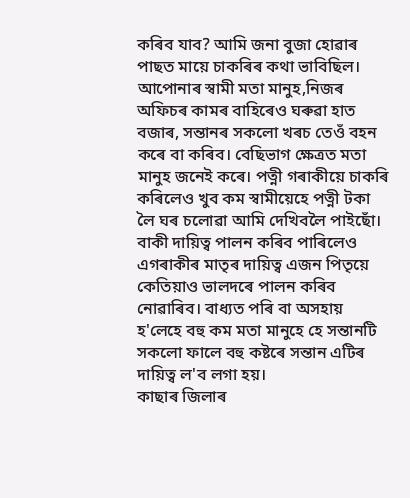কৰিব যাব? আমি জনা বুজা হোৱাৰ পাছত মায়ে চাকৰিৰ কথা ভাবিছিল।
আপোনাৰ স্বামী মতা মানুহ,নিজৰ অফিচৰ কামৰ বাহিৰেও ঘৰুৱা হাত বজাৰ, সন্তানৰ সকলো খৰচ তেওঁ বহন কৰে বা কৰিব। বেছিভাগ ক্ষেত্ৰত মতা মানুহ জনেই কৰে। পত্নী গৰাকীয়ে চাকৰি কৰিলেও খুব কম স্বামীয়েহে পত্নী টকা লৈ ঘৰ চলোৱা আমি দেখিবলৈ পাইছোঁ। বাকী দায়িত্ব পালন কৰিব পাৰিলেও এগৰাকীৰ মাতৃৰ দায়িত্ব এজন পিতৃয়ে কেতিয়াও ভালদৰে পালন কৰিব নোৱাৰিব। বাধ্যত পৰি বা অসহায় হ'লেহে বহু কম মতা মানুহে হে সন্তানটি সকলো ফালে বহু কষ্টৰে সন্তান এটিৰ দায়িত্ব ল'ব লগা হয়।
কাছাৰ জিলাৰ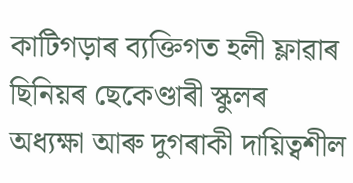কাটিগড়াৰ ব্যক্তিগত হলী ফ্লাৱাৰ ছিনিয়ৰ ছেকেণ্ডাৰী স্কুলৰ অধ্যক্ষা আৰু দুগৰাকী দায়িত্বশীল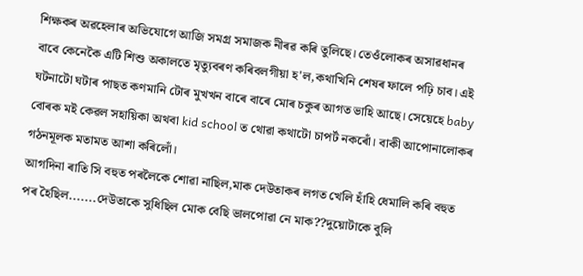শিক্ষকৰ অৱহেলাৰ অভিযোগে আজি সমগ্ৰ সমাজক নীৰৱ কৰি তুলিছে। তেওঁলোকৰ অসাৱধানৰ বাবে কেনেকৈ এটি শিশু অকালতে মৃত্যুবৰণ কৰিবলগীয়া হ'ল,কথাখিনি শেষৰ ফালে পঢ়ি চাব। এই ঘটনাটো ঘটাৰ পাছত কণমানি টোৰ মুখখন বাৰে বাৰে মোৰ চকুৰ আগত ভাহি আছে। সেয়েহে baby বোৰক মই কেৱল সহায়িকা অথবা kid school ত থোৱা কথাটো চাপৰ্ট নকৰোঁ। বাকী আপোনালোকৰ গঠনমূলক মতামত আশা কৰিলোঁ।
আগদিনা ৰাতি সি বহুত পৰলৈকে শোৱা নাছিল,মাক দেউতাকৰ লগত খেলি হাঁহি ধেমালি কৰি বহুত পৰ হৈছিল.......দেউতাকে সুধিছিল মোক বেছি ভালপোৱা নে মাক??দুয়োটাকে বুলি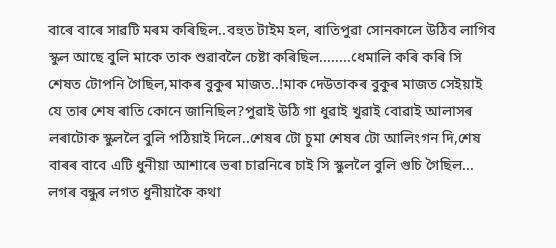বাৰে বাৰে সাৱটি মৰম কৰিছিল..বহুত টাইম হল, ৰাতিপুৱা সোনকালে উঠিব লাগিব স্কুল আছে বুলি মাকে তাক শুৱাবলৈ চেষ্টা কৰিছিল........ধেমালি কৰি কৰি সি শেষত টোপনি গৈছিল,মাকৰ বুকুৰ মাজত..!মাক দেউতাকৰ বুকুৰ মাজত সেইয়াই যে তাৰ শেষ ৰাতি কোনে জানিছিল?পুৱাই উঠি গা ধুৱাই খুৱাই বোৱাই আলাসৰ লৰাটোক স্কুললৈ বুলি পঠিয়াই দিলে..শেষৰ টো চুমা শেষৰ টো আলিংগন দি,শেষ বাৰৰ বাবে এটি ধুনীয়া আশাৰে ভৰা চাৱনিৰে চাই সি স্কুললৈ বুলি গুচি গৈছিল...
লগৰ বন্ধুৰ লগত ধুনীয়াকৈ কথা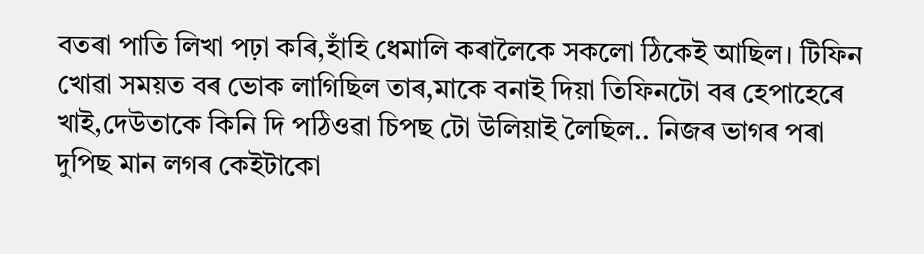বতৰা পাতি লিখা পঢ়া কৰি,হাঁহি ধেমালি কৰালৈকে সকলো ঠিকেই আছিল। টিফিন খোৱা সময়ত বৰ ভোক লাগিছিল তাৰ,মাকে বনাই দিয়া তিফিনটো বৰ হেপাহেৰে খাই,দেউতাকে কিনি দি পঠিওৱা চিপছ টো উলিয়াই লৈছিল.. নিজৰ ভাগৰ পৰা দুপিছ মান লগৰ কেইটাকো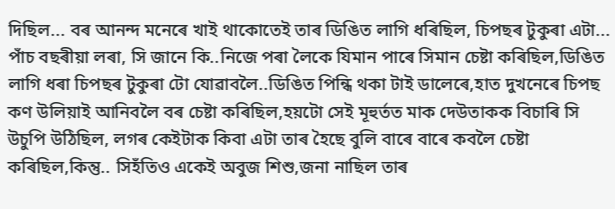দিছিল... বৰ আনন্দ মনেৰে খাই থাকোতেই তাৰ ডিঙিত লাগি ধৰিছিল, চিপছৰ টুকুৰা এটা... পাঁচ বছৰীয়া লৰা, সি জানে কি..নিজে পৰা লৈকে যিমান পাৰে সিমান চেষ্টা কৰিছিল,ডিঙিত লাগি ধৰা চিপছৰ টুকুৰা টো যোৱাবলৈ..ডিঙিত পিন্ধি থকা টাই ডালেৰে,হাত দুখনেৰে চিপছ কণ উলিয়াই আনিবলৈ বৰ চেষ্টা কৰিছিল,হয়টো সেই মূহুৰ্তত মাক দেউতাকক বিচাৰি সি উচুপি উঠিছিল, লগৰ কেইটাক কিবা এটা তাৰ হৈছে বুলি বাৰে বাৰে কবলৈ চেষ্টা কৰিছিল,কিন্তু.. সিহঁতিও একেই অবুজ শিশু,জনা নাছিল তাৰ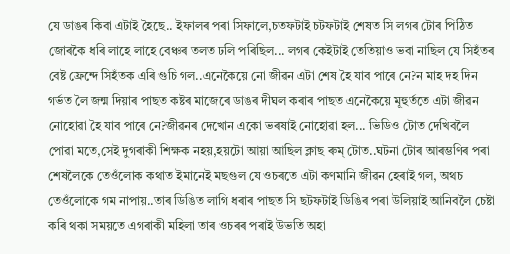যে ডাঙৰ কিবা এটাই হৈছে.. ইফালৰ পৰা সিফালে,চতফটাই চটফটাই শেষত সি লগৰ টোৰ পিঠিত জোৰকৈ ধৰি লাহে লাহে বেঞ্চৰ তলত ঢলি পৰিছিল... লগৰ কেইটাই তেতিয়াও ভবা নাছিল যে সিহঁতৰ বেষ্ট ফ্ৰেন্দে সিহঁতক এৰি গুচি গল..এনেকৈয়ে নো জীৱন এটা শেষ হৈ যাব পাৰে নে?ন মাহ দহ দিন গৰ্ভত লৈ জন্ম দিয়াৰ পাছত কষ্টৰ মাজেৰে ডাঙৰ দীঘল কৰাৰ পাছত এনেকৈয়ে মূহুৰ্ততে এটা জীৱন নোহোৱা হৈ যাব পাৰে নে?জীৱনৰ দেখোন একো ভৰষাই নোহোৱা হল... ভিডিও টোত দেখিবলৈ পোৱা মতে,সেই দুগৰাকী শিক্ষক নহয়,হয়টো আয়া আছিল ক্লাছ ৰুম্ টোত..ঘটনা টোৰ আৰম্ভণিৰ পৰা শেষলৈকে তেওঁলোক কথাত ইমানেই মছগুল যে ওচৰতে এটা কণমানি জীৱন হেৰাই গল, অথচ তেওঁলোকে গম নাপায়..তাৰ ডিঙিত লাগি ধৰাৰ পাছত সি ছটফটাই ডিঙিৰ পৰা উলিয়াই আনিবলৈ চেষ্টা কৰি থকা সময়তে এগৰাকী মহিলা তাৰ ওচৰৰ পৰাই উভতি অহা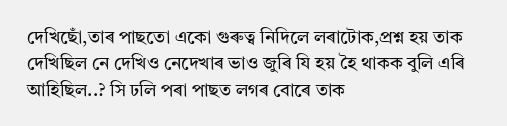দেখিছোঁ,তাৰ পাছতো একো গুৰুত্ব নিদিলে লৰাটোক,প্ৰশ্ন হয় তাক দেখিছিল নে দেখিও নেদেখাৰ ভাও জুৰি যি হয় হৈ থাকক বুলি এৰি আহিছিল..? সি ঢলি পৰা পাছত লগৰ বোৰে তাক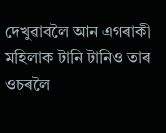দেখুৱাবলৈ আন এগৰাকী মহিলাক টানি টানিও তাৰ ওচৰলৈ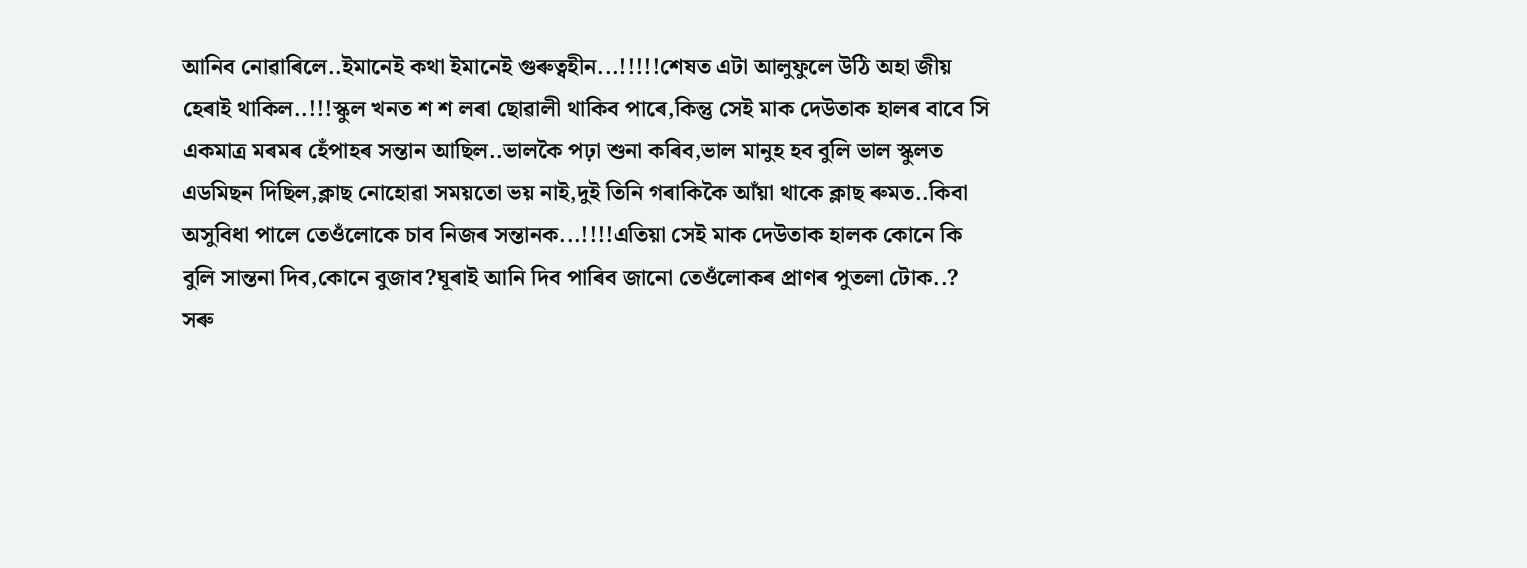আনিব নোৱাৰিলে..ইমানেই কথা ইমানেই গুৰুত্বহীন...!!!!!শেষত এটা আলুফুলে উঠি অহা জীয় হেৰাই থাকিল..!!!স্কুল খনত শ শ লৰা ছোৱালী থাকিব পাৰে,কিন্তু সেই মাক দেউতাক হালৰ বাবে সি একমাত্ৰ মৰমৰ হেঁপাহৰ সন্তান আছিল..ভালকৈ পঢ়া শুনা কৰিব,ভাল মানুহ হব বুলি ভাল স্কুলত এডমিছন দিছিল,ক্লাছ নোহোৱা সময়তো ভয় নাই,দুই তিনি গৰাকিকৈ আঁয়া থাকে ক্লাছ ৰুমত..কিবা অসুবিধা পালে তেওঁলোকে চাব নিজৰ সন্তানক...!!!!এতিয়া সেই মাক দেউতাক হালক কোনে কি বুলি সান্তনা দিব,কোনে বুজাব?ঘূৰাই আনি দিব পাৰিব জানো তেওঁলোকৰ প্ৰাণৰ পুতলা টোক..?
সৰু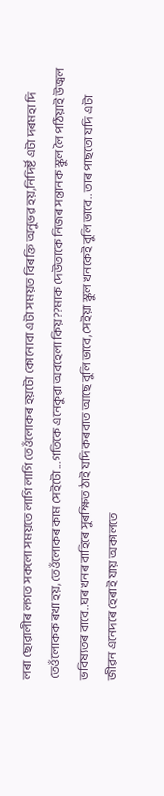লৰা ছোৱালীৰ লগত সকলো সময়তে লাগি লাগি তেওঁলোকৰ হয়টো কোনোবা এটা সময়ত বিৰক্তি অনুভৱ হয়,নিদিৰ্ষ্ট এটা দৰমহা দি তেওঁলোকক ৰখা হয়, তেওঁলোকৰ কাম সেইটো ...গতিকে এনেকুৱা অবহেলা কিয়??মাক দেউতাকে নিজৰ সন্তানক স্কুল লৈ পঠিয়াই উজ্বল ভবিষ্যতৰ বাবে..ঘৰ খনৰ বাহিৰে সুৰক্ষিত ঠাই যদি কৰবাত আছে বুলি ভাবে,সেইয়া স্কুল খনকেই বুলি ভাবে.. তাৰ পাছতো যদি এটা জীৱন এনেদৰে হেৰাই যায় অকালতে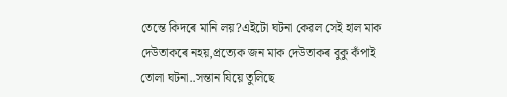তেন্তে কিদৰে মানি লয়?এইটো ঘটনা কেৱল সেই হাল মাক দেউতাকৰে নহয়,প্ৰত্যেক জন মাক দেউতাকৰ বুকু কঁপাই তোলা ঘটনা..সন্তান যিয়ে তুলিছে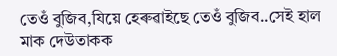তেওঁ বুজিব,যিয়ে হেৰুৱাইছে তেওঁ বুজিব..সেই হাল মাক দেউতাকক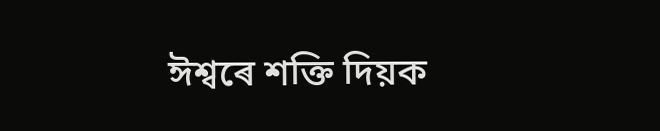ঈশ্বৰে শক্তি দিয়ক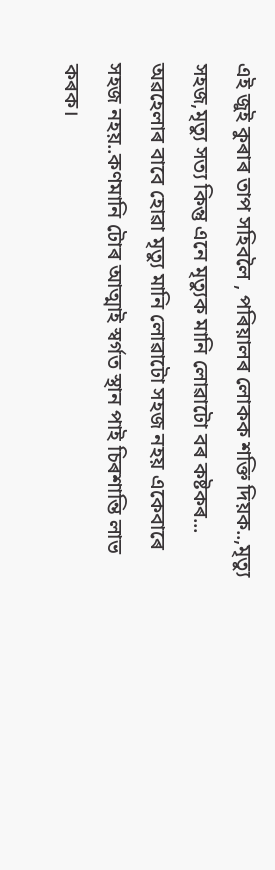এই জুই কুৰাৰ তাপ সহিবলৈ , পৰিয়ালৰ লোকক শক্তি দিয়ক..,মৃত্যু সহজ,মৃত্যু সত্য কিন্তু এনে মৃত্যুক মানি লোৱাটো বৰ কষ্টকৰ... অৱহেলাৰ বাবে হোৱা মৃত্যু মানি লোৱাটো সহজ নহয় একেবাৰে সহজ নহয়..কণমানি টোৰ আত্মাই স্বৰ্গত স্থান পাই চিৰশান্তি লাভ কৰক।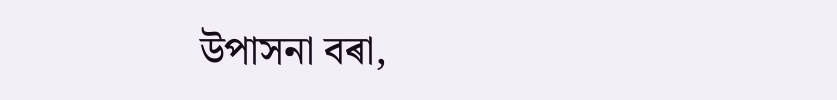উপাসনা বৰা,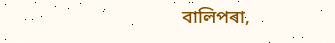বালিপৰা,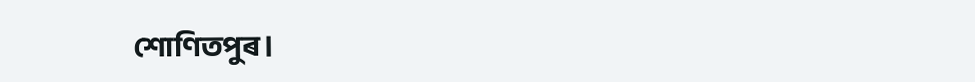শোণিতপুৰ।